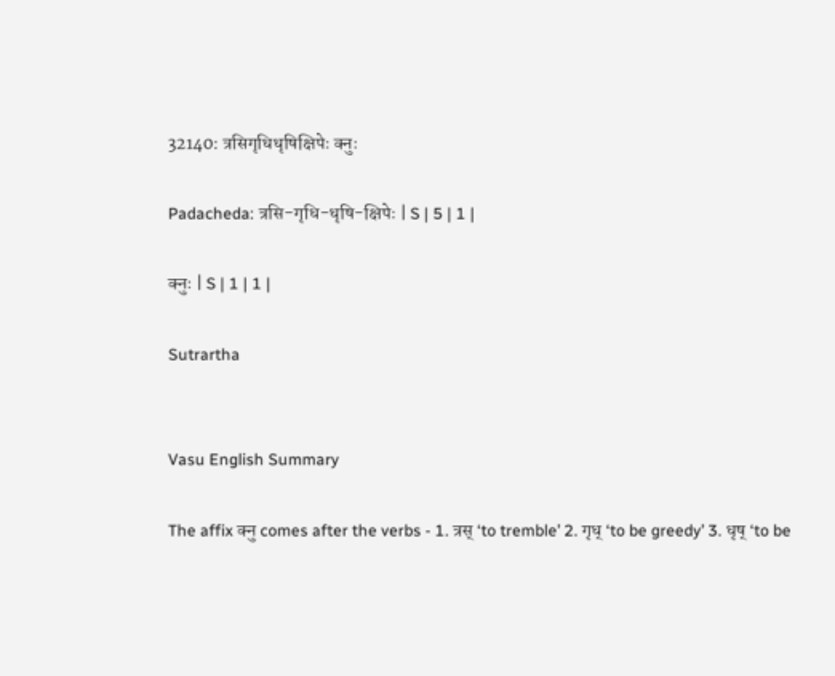32140: त्रसिगृधिधृषिक्षिपेः क्नुः

Padacheda: त्रसि-गृधि-धृषि-क्षिपेः | S | 5 | 1 |

क्नुः | S | 1 | 1 |

Sutrartha


Vasu English Summary

The affix क्नु comes after the verbs - 1. त्रस् ‘to tremble’ 2. गृध् ‘to be greedy’ 3. धृष् ‘to be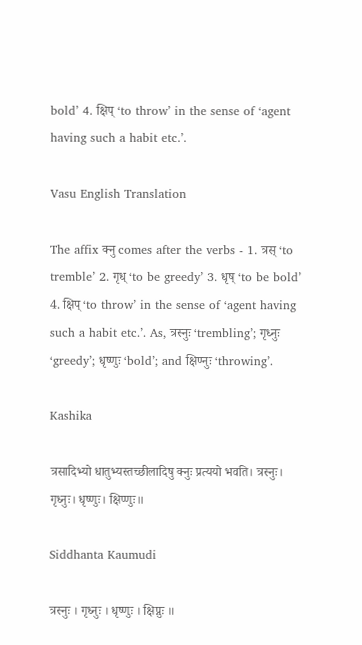bold’ 4. क्षिप् ‘to throw’ in the sense of ‘agent having such a habit etc.’.

Vasu English Translation

The affix क्नु comes after the verbs - 1. त्रस् ‘to tremble’ 2. गृध् ‘to be greedy’ 3. धृष् ‘to be bold’ 4. क्षिप् ‘to throw’ in the sense of ‘agent having such a habit etc.’. As, त्रस्नुः ‘trembling’; गृध्नुः ‘greedy’; धृष्णुः ‘bold’; and क्षिण्नुः ‘throwing’.

Kashika

त्रसादिभ्यो धातुभ्यस्तच्छीलादिषु क्नुः प्रत्ययो भवति। त्रस्नुः। गृध्नुः। धृष्णुः। क्षिप्णुः॥

Siddhanta Kaumudi

त्रस्नुः । गृध्नुः । धृष्णुः । क्षिप्नुः ॥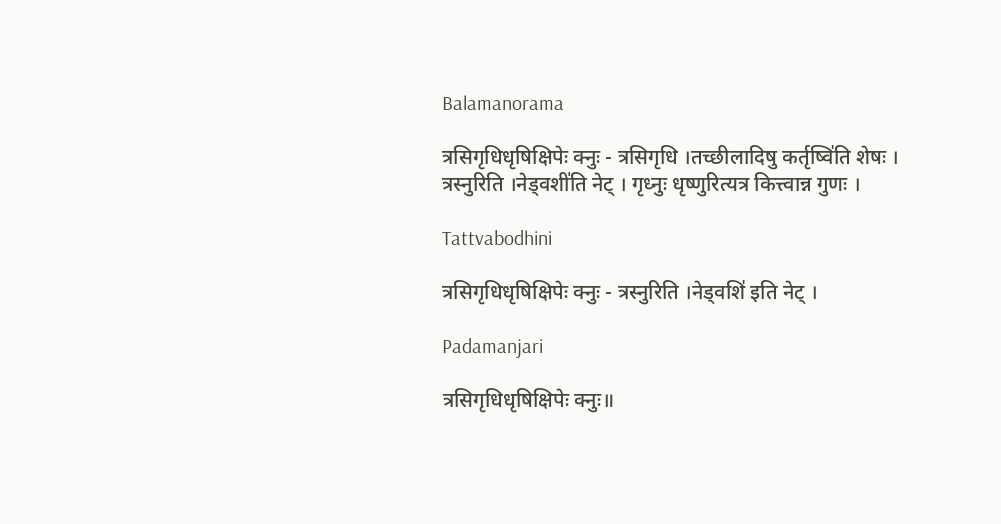Balamanorama

त्रसिगृधिधृषिक्षिपेः क्नुः - त्रसिगृधि ।तच्छीलादिषु कर्तृष्वि॑ति शेषः । त्रस्नुरिति ।नेड्वशी॑ति नेट् । गृध्नुः धृष्णुरित्यत्र कित्त्वान्न गुणः ।

Tattvabodhini

त्रसिगृधिधृषिक्षिपेः क्नुः - त्रस्नुरिति ।नेड्वशि॑ इति नेट् ।

Padamanjari

त्रसिगृधिधृषिक्षिपेः क्नुः॥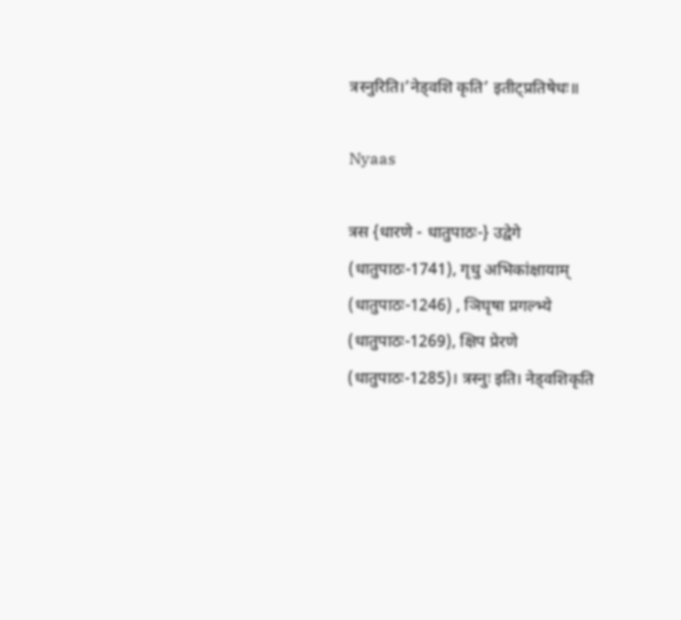त्रस्नुरिति।’नेड्वशि कृति’ इतीट्प्रतिषेधः॥

Nyaas

त्रस {धारणे - धातुपाठः-} उद्वेगे (धातुपाठः-1741), गृधु अभिकांक्षायाम् (धातुपाठः-1246) , ञिघृषा प्रगल्भ्ये (धातुपाठः-1269), क्षिप प्रेरणे (धातुपाठः-1285)। त्रस्नुः इति। नेड्वशिकृति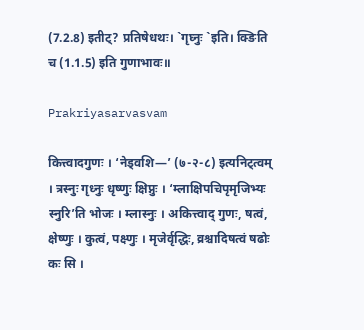(7.2.8) इतीट्? प्रतिषेधथः। `गृघ्नुः `इति। क्ङिति च (1.1.5) इति गुणाभावः॥

Prakriyasarvasvam

कित्त्वादगुणः । ‘नेड्वशि—’ (७-२-८) इत्यनिट्त्वम् । त्रस्नुः गृध्नुः धृष्णुः क्षिप्नुः । ‘म्लाक्षिपचिपृमृजिभ्यः स्नुरि’ति भोजः । म्लास्नुः । अकित्त्वाद् गुणः, षत्वं, क्षेष्णुः । कुत्वं, पक्ष्णुः । मृजेर्वृद्धिः, व्रश्चादिषत्वं षढोः कः सि ।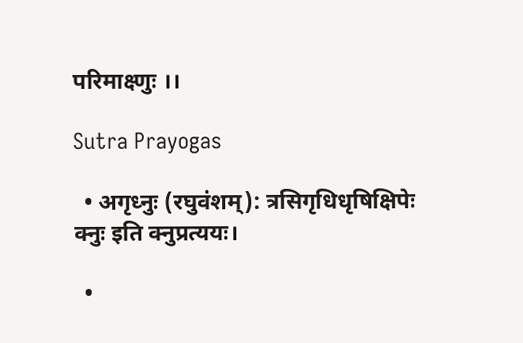परिमाक्ष्णुः ।।

Sutra Prayogas

  • अगृध्नुः (रघुवंशम्): त्रसिगृधिधृषिक्षिपेः क्नुः इति क्नुप्रत्ययः।

  •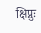क्षिप्नुः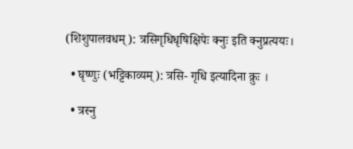(शिशुपालवधम्): त्रसिगृधिधृषिक्षिपेः क्नुः इति क्नुप्रत्ययः।

  • घृष्णुः (भट्टिकाव्यम्): त्रसि- गृधि इत्यादिना क्रुः ।

  • त्रस्नु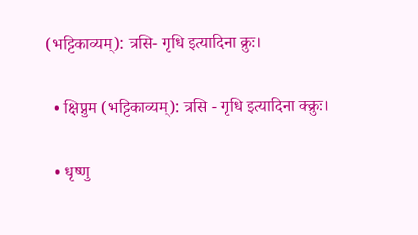(भट्टिकाव्यम्): त्रसि- गृधि इत्यादिना क्रुः।

  • क्षिप्नुम (भट्टिकाव्यम्): त्रसि - गृधि इत्यादिना क्क्रुः।

  • धृष्णु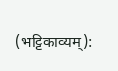(भट्टिकाव्यम्):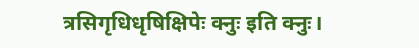त्रसिगृधिधृषिक्षिपेः क्नुः इति क्नुः।